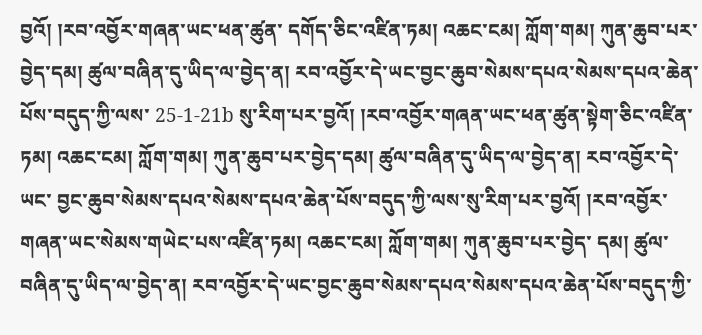བྱའོ། །རབ་འབྱོར་གཞན་ཡང་ཕན་ཚུན་ དགོད་ཅིང་འཛིན་ཏམ། འཆང་ངམ། ཀློག་གམ། ཀུན་ཆུབ་པར་བྱེད་དམ། ཚུལ་བཞིན་དུ་ཡིད་ལ་བྱེད་ན། རབ་འབྱོར་དེ་ཡང་བྱང་ཆུབ་སེམས་དཔའ་སེམས་དཔའ་ཆེན་པོས་བདུད་ཀྱི་ལས་ 25-1-21b སུ་རིག་པར་བྱའོ། །རབ་འབྱོར་གཞན་ཡང་ཕན་ཚུན་སྟེག་ཅིང་འཛིན་ཏམ། འཆང་ངམ། ཀློག་གམ། ཀུན་ཆུབ་པར་བྱེད་དམ། ཚུལ་བཞིན་དུ་ཡིད་ལ་བྱེད་ན། རབ་འབྱོར་དེ་ཡང་ བྱང་ཆུབ་སེམས་དཔའ་སེམས་དཔའ་ཆེན་པོས་བདུད་ཀྱི་ལས་སུ་རིག་པར་བྱའོ། །རབ་འབྱོར་གཞན་ཡང་སེམས་གཡེང་པས་འཛིན་ཏམ། འཆང་ངམ། ཀློག་གམ། ཀུན་ཆུབ་པར་བྱེད་ དམ། ཚུལ་བཞིན་དུ་ཡིད་ལ་བྱེད་ན། རབ་འབྱོར་དེ་ཡང་བྱང་ཆུབ་སེམས་དཔའ་སེམས་དཔའ་ཆེན་པོས་བདུད་ཀྱི་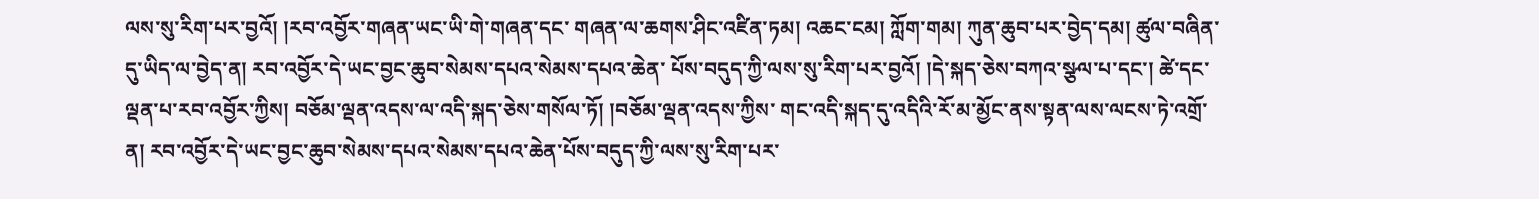ལས་སུ་རིག་པར་བྱའོ། །རབ་འབྱོར་གཞན་ཡང་ཡི་གེ་གཞན་དང་ གཞན་ལ་ཆགས་ཤིང་འཛིན་ཏམ། འཆང་ངམ། ཀློག་གམ། ཀུན་ཆུབ་པར་བྱེད་དམ། ཚུལ་བཞིན་དུ་ཡིད་ལ་བྱེད་ན། རབ་འབྱོར་དེ་ཡང་བྱང་ཆུབ་སེམས་དཔའ་སེམས་དཔའ་ཆེན་ པོས་བདུད་ཀྱི་ལས་སུ་རིག་པར་བྱའོ། །དེ་སྐད་ཅེས་བཀའ་སྩལ་པ་དང་། ཚེ་དང་ལྡན་པ་རབ་འབྱོར་ཀྱིས། བཅོམ་ལྡན་འདས་ལ་འདི་སྐད་ཅེས་གསོལ་ཏོ། །བཅོམ་ལྡན་འདས་ཀྱིས་ གང་འདི་སྐད་དུ་འདིའི་རོ་མ་མྱོང་ནས་སྟན་ལས་ལངས་ཏེ་འགྲོ་ན། རབ་འབྱོར་དེ་ཡང་བྱང་ཆུབ་སེམས་དཔའ་སེམས་དཔའ་ཆེན་པོས་བདུད་ཀྱི་ལས་སུ་རིག་པར་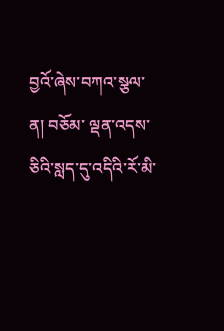བྱའོ་ཞེས་བཀའ་སྩལ་ན། བཅོམ་ ལྡན་འདས་ཅིའི་སླད་དུ་འདིའི་རོ་མི་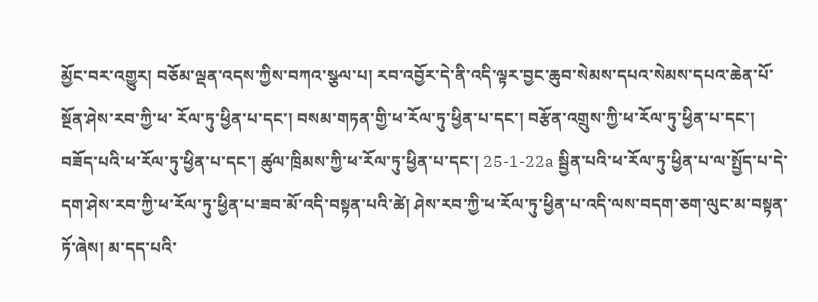མྱོང་བར་འགྱུར། བཅོམ་ལྡན་འདས་ཀྱིས་བཀའ་སྩལ་པ། རབ་འབྱོར་དེ་ནི་འདི་ལྟར་བྱང་ཆུབ་སེམས་དཔའ་སེམས་དཔའ་ཆེན་པོ་སྔོན་ཤེས་རབ་ཀྱི་ཕ་ རོལ་ཏུ་ཕྱིན་པ་དང་། བསམ་གཏན་གྱི་ཕ་རོལ་ཏུ་ཕྱིན་པ་དང་། བརྩོན་འགྲུས་ཀྱི་ཕ་རོལ་ཏུ་ཕྱིན་པ་དང་། བཟོད་པའི་ཕ་རོལ་ཏུ་ཕྱིན་པ་དང་། ཚུལ་ཁྲིམས་ཀྱི་ཕ་རོལ་ཏུ་ཕྱིན་པ་དང་། 25-1-22a སྦྱིན་པའི་ཕ་རོལ་ཏུ་ཕྱིན་པ་ལ་སྤྱོད་པ་དེ་དག་ཤེས་རབ་ཀྱི་ཕ་རོལ་ཏུ་ཕྱིན་པ་ཟབ་མོ་འདི་བསྟན་པའི་ཚེ། ཤེས་རབ་ཀྱི་ཕ་རོལ་ཏུ་ཕྱིན་པ་འདི་ལས་བདག་ཅག་ལུང་མ་བསྟན་ཏོ་ཞེས། མ་དད་པའི་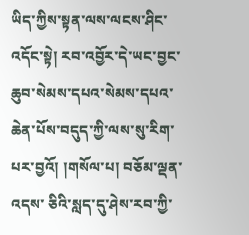ཡིད་ཀྱིས་སྟན་ལས་ལངས་ཤིང་འདོང་སྟེ། རབ་འབྱོར་དེ་ཡང་བྱང་ཆུབ་སེམས་དཔའ་སེམས་དཔའ་ཆེན་པོས་བདུད་ཀྱི་ལས་སུ་རིག་པར་བྱའོ། །གསོལ་པ། བཅོམ་ལྡན་འདས་ ཅིའི་སླད་དུ་ཤེས་རབ་ཀྱི་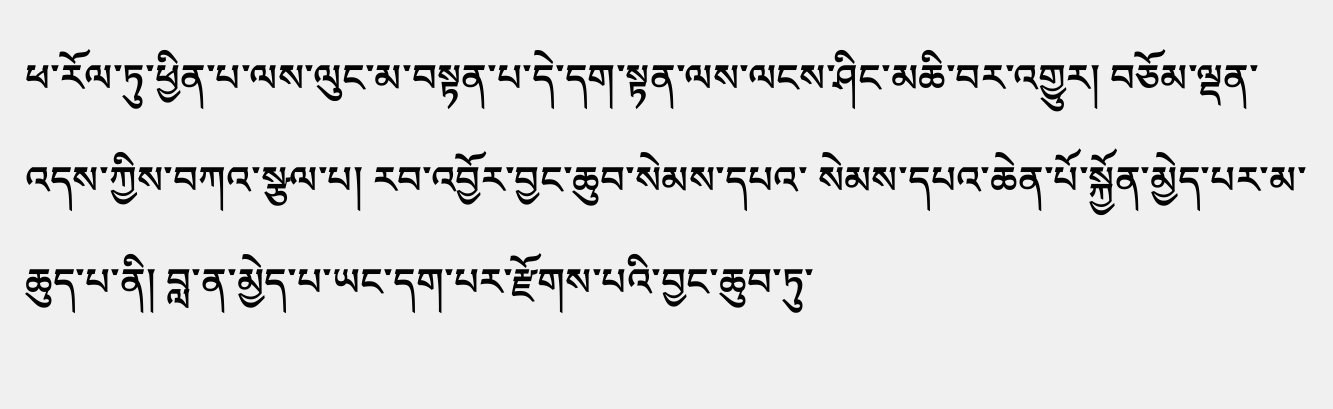ཕ་རོལ་ཏུ་ཕྱིན་པ་ལས་ལུང་མ་བསྟན་པ་དེ་དག་སྟན་ལས་ལངས་ཤིང་མཆི་བར་འགྱུར། བཅོམ་ལྡན་འདས་ཀྱིས་བཀའ་སྩལ་པ། རབ་འབྱོར་བྱང་ཆུབ་སེམས་དཔའ་ སེམས་དཔའ་ཆེན་པོ་སྐྱོན་མྱེད་པར་མ་ཆུད་པ་ནི། བླ་ན་མྱེད་པ་ཡང་དག་པར་རྫོགས་པའི་བྱང་ཆུབ་ཏུ་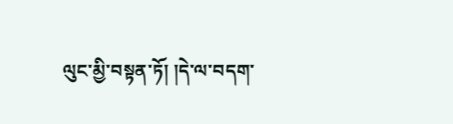ལུང་མྱི་བསྟན་ཏོ། །དེ་ལ་བདག་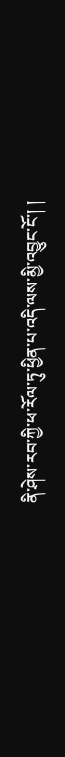ནི་ཤེས་རབ་ཀྱི་ཕ་རོལ་ཏུ་ཕྱིན་པ་འདི་ལས་མྱི་འབྱུང་ངོ་། །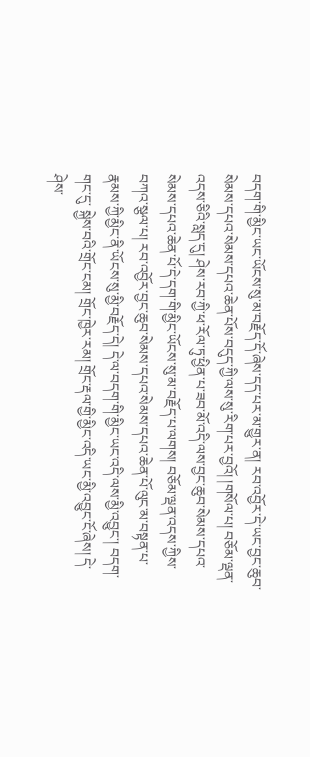བདག་གི་མྱིང་ཡང་ཡོངས་སུ་མ་བརྗོད་དོ་ཞེས་དད་པར་མ་གྱུར་ན། རབ་འབྱོར་དེ་ཡང་བྱང་ཆུབ་སེམས་དཔའ་སེམས་དཔའ་ཆེན་པོས་བདུད་ཀྱི་ལས་སུ་རིག་པར་བྱའོ། །གསོལ་པ། བཅོམ་ལྡན་ འདས་ཅིའི་སླད་དུ། ཤེས་རབ་ཀྱི་ཕ་རོལ་ཏུ་ཕྱིན་པ་ཟབ་མོ་འདི་ལས་བྱང་ཆུབ་སེམས་དཔའ་སེམས་དཔའ་ཆེན་པོ་དེ་དག་གི་མྱིང་ཡོངས་སུ་མ་བརྗོད་པ་ལགས། བཅོམ་ལྡན་འདས་ཀྱིས་ བཀའ་སྩལ་པ། རབ་འབྱོར་བྱང་ཆུབ་སེམས་དཔའ་སེམས་དཔའ་ཆེན་པོ་ལུང་མ་བསྟན་པ་རྣམས་ཀྱི་མྱིང་ནི་ཡོངས་སུ་མྱི་བརྗོད་དེ། དེ་ལ་བདག་གི་མྱིང་ཡང་འདི་ལས་མྱི་འབྱུང་། བདག་གང་དུ་ སྐྱེས་བའི་གྲོང་ངམ། གྲོང་ཁྱེར་རམ། གྲོང་རྡལ་གྱི་མྱིང་འདི་ཡང་མྱི་འབྱུང་ངོ་ཞེས། དེ་ཤེས་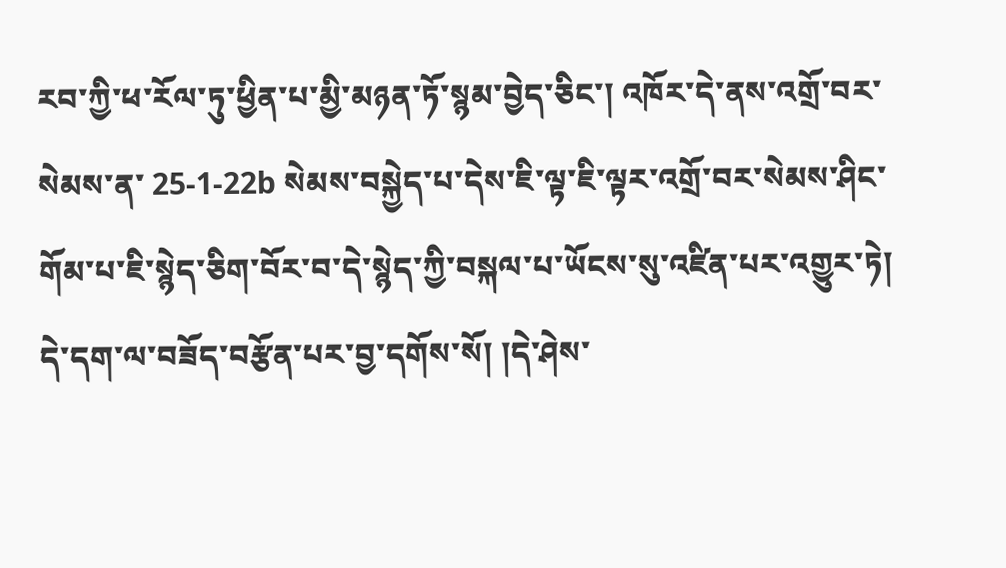རབ་ཀྱི་ཕ་རོལ་ཏུ་ཕྱིན་པ་མྱི་མཉན་ཏོ་སྙམ་བྱེད་ཅིང་། འཁོར་དེ་ནས་འགྲོ་བར་སེམས་ན་ 25-1-22b སེམས་བསྐྱེད་པ་དེས་ཇི་ལྟ་ཇི་ལྟར་འགྲོ་བར་སེམས་ཤིང་གོམ་པ་ཇི་སྙེད་ཅིག་བོར་བ་དེ་སྙེད་ཀྱི་བསྐལ་པ་ཡོངས་སུ་འཛིན་པར་འགྱུར་ཏེ། དེ་དག་ལ་བཟོད་བརྩོན་པར་བྱ་དགོས་སོ། །དེ་ཤེས་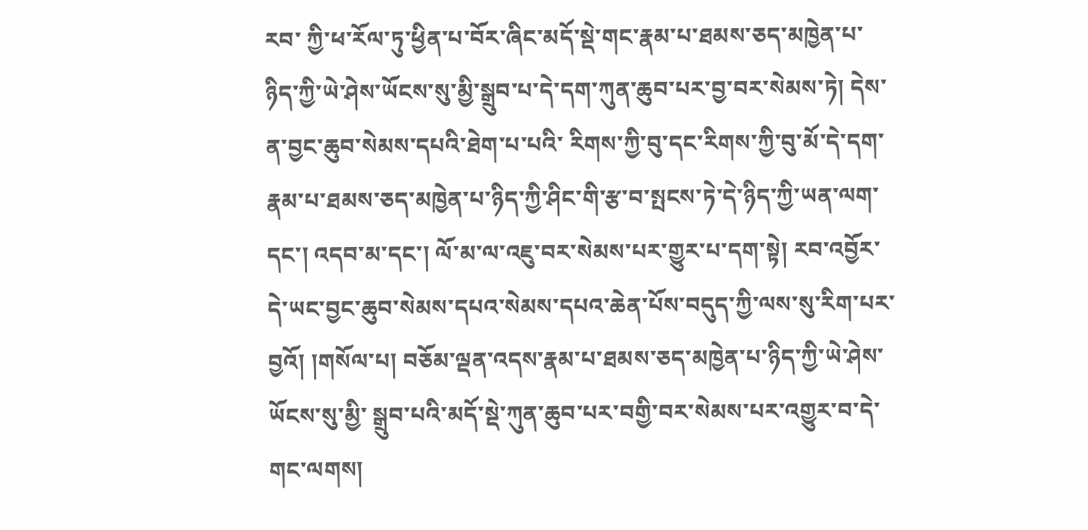རབ་ ཀྱི་ཕ་རོལ་ཏུ་ཕྱིན་པ་བོར་ཞིང་མདོ་སྡེ་གང་རྣམ་པ་ཐམས་ཅད་མཁྱེན་པ་ཉིད་ཀྱི་ཡེ་ཤེས་ཡོངས་སུ་མྱི་སྒྲུབ་པ་དེ་དག་ཀུན་ཆུབ་པར་བྱ་བར་སེམས་ཏེ། དེས་ན་བྱང་ཆུབ་སེམས་དཔའི་ཐེག་པ་པའི་ རིགས་ཀྱི་བུ་དང་རིགས་ཀྱི་བུ་མོ་དེ་དག་རྣམ་པ་ཐམས་ཅད་མཁྱེན་པ་ཉིད་ཀྱི་ཤིང་གི་རྩ་བ་སྤངས་ཏེ་དེ་ཉིད་ཀྱི་ཡན་ལག་དང་། འདབ་མ་དང་། ལོ་མ་ལ་འཇུ་བར་སེམས་པར་གྱུར་པ་དག་སྟེ། རབ་འབྱོར་དེ་ཡང་བྱང་ཆུབ་སེམས་དཔའ་སེམས་དཔའ་ཆེན་པོས་བདུད་ཀྱི་ལས་སུ་རིག་པར་བྱའོ། །གསོལ་པ། བཅོམ་ལྡན་འདས་རྣམ་པ་ཐམས་ཅད་མཁྱེན་པ་ཉིད་ཀྱི་ཡེ་ཤེས་ཡོངས་སུ་མྱི་ སྒྲུབ་པའི་མདོ་སྡེ་ཀུན་ཆུབ་པར་བགྱི་བར་སེམས་པར་འགྱུར་བ་དེ་གང་ལགས།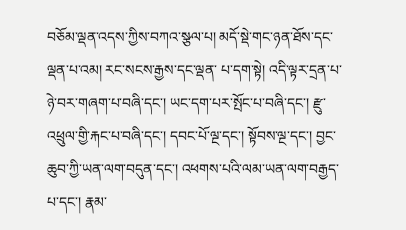བཅོམ་ལྡན་འདས་ཀྱིས་བཀའ་སྩལ་པ། མདོ་སྡེ་གང་ཉན་ཐོས་དང་ལྡན་པ་འམ། རང་སངས་རྒྱས་དང་ལྡན་ པ་དག་སྟེ། འདི་ལྟར་དྲན་པ་ཉེ་བར་གཞག་པ་བཞི་དང་། ཡང་དག་པར་སྤོང་པ་བཞི་དང་། རྫུ་འཕྲུལ་གྱི་རྐང་པ་བཞི་དང་། དབང་པོ་ལྔ་དང་། སྟོབས་ལྔ་དང་། བྱང་ཆུབ་ཀྱི་ཡན་ལག་བདུན་དང་། འཕགས་པའི་ལམ་ཡན་ལག་བརྒྱད་པ་དང་། རྣམ་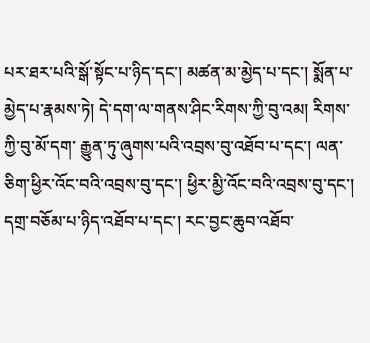པར་ཐར་པའི་སྒོ་སྟོང་པ་ཉིད་དང་། མཚན་མ་མྱེད་པ་དང་། སྨོན་པ་མྱེད་པ་རྣམས་ཏེ། དེ་དག་ལ་གནས་ཤིང་རིགས་ཀྱི་བུ་འམ། རིགས་ཀྱི་བུ་མོ་དག་ རྒྱུན་ཏུ་ཞུགས་པའི་འབྲས་བུ་འཐོབ་པ་དང་། ལན་ཅིག་ཕྱིར་འོང་བའི་འབྲས་བུ་དང་། ཕྱིར་མྱི་འོང་བའི་འབྲས་བུ་དང་། དགྲ་བཅོམ་པ་ཉིད་འཐོབ་པ་དང་། རང་བྱང་ཆུབ་འཐོབ་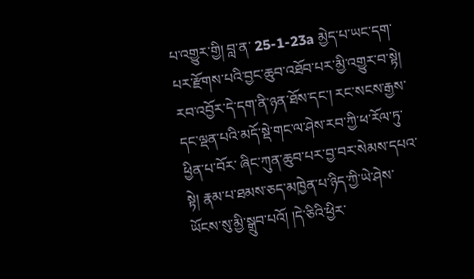པ་འགྱུར་གྱི། བླ་ན་ 25-1-23a མྱེད་པ་ཡང་དག་པར་རྫོགས་པའི་བྱང་ཆུབ་འཐོབ་པར་མྱི་འགྱུར་བ་སྟེ། རབ་འབྱོར་དེ་དག་ནི་ཉན་ཐོས་དང་། རང་སངས་རྒྱས་དང་ལྡན་པའི་མདོ་སྡེ་གང་ལ་ཤེས་རབ་ཀྱི་ཕ་རོལ་ཏུ་ཕྱིན་པ་བོར་ ཞིང་ཀུན་ཆུབ་པར་བྱ་བར་སེམས་དཔའ་སྟེ། རྣམ་པ་ཐམས་ཅད་མཁྱེན་པ་ཉིད་ཀྱི་ཡེ་ཤེས་ཡོངས་སུ་མྱི་སྒྲུབ་པའོ། །དེ་ཅིའི་ཕྱིར་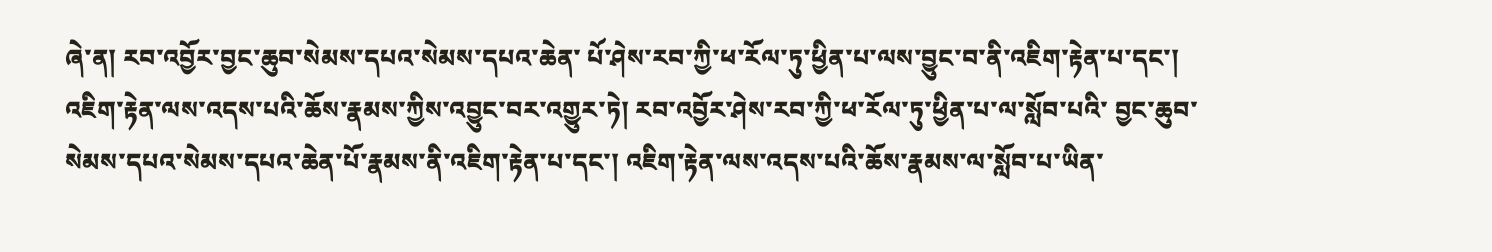ཞེ་ན། རབ་འབྱོར་བྱང་ཆུབ་སེམས་དཔའ་སེམས་དཔའ་ཆེན་ པོ་ཤེས་རབ་ཀྱི་ཕ་རོལ་ཏུ་ཕྱིན་པ་ལས་བྱུང་བ་ནི་འཇིག་རྟེན་པ་དང་། འཇིག་རྟེན་ལས་འདས་པའི་ཆོས་རྣམས་ཀྱིས་འབྱུང་བར་འགྱུར་ཏེ། རབ་འབྱོར་ཤེས་རབ་ཀྱི་ཕ་རོལ་ཏུ་ཕྱིན་པ་ལ་སློབ་པའི་ བྱང་ཆུབ་སེམས་དཔའ་སེམས་དཔའ་ཆེན་པོ་རྣམས་ནི་འཇིག་རྟེན་པ་དང་། འཇིག་རྟེན་ལས་འདས་པའི་ཆོས་རྣམས་ལ་སློབ་པ་ཡིན་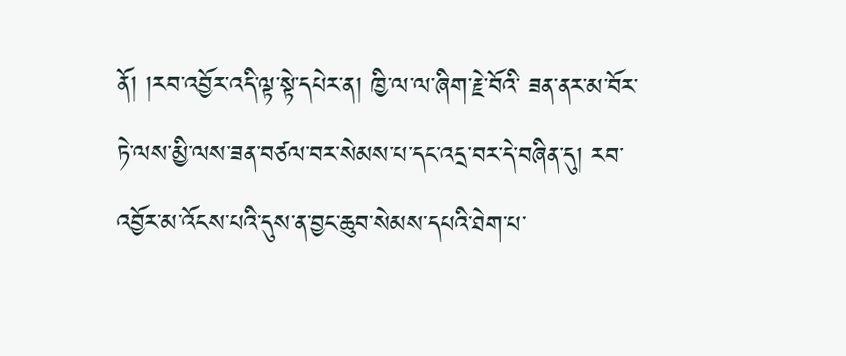ནོ། །རབ་འབྱོར་འདི་ལྟ་སྟེ་དཔེར་ན། ཁྱི་ལ་ལ་ཞིག་རྗེ་བོའི་ ཟན་ནར་མ་བོར་ཏེ་ལས་མྱི་ལས་ཟན་བཙལ་བར་སེམས་པ་དང་འདྲ་བར་དེ་བཞིན་དུ། རབ་འབྱོར་མ་འོངས་པའི་དུས་ན་བྱང་ཆུབ་སེམས་དཔའི་ཐེག་པ་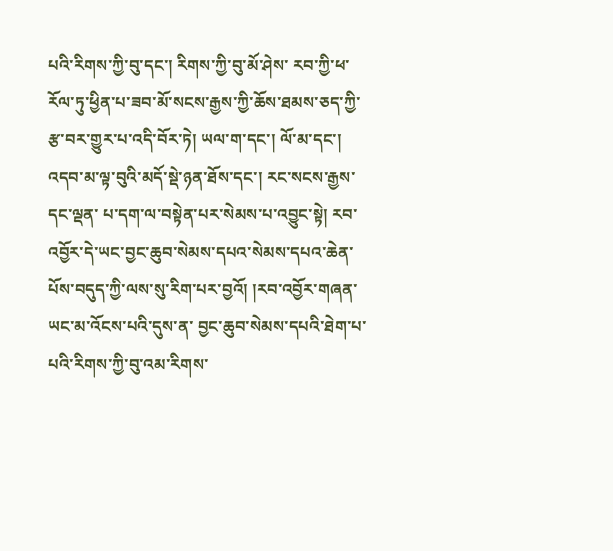པའི་རིགས་ཀྱི་བུ་དང་། རིགས་ཀྱི་བུ་མོ་ཤེས་ རབ་ཀྱི་ཕ་རོལ་ཏུ་ཕྱིན་པ་ཟབ་མོ་སངས་རྒྱས་ཀྱི་ཆོས་ཐམས་ཅད་ཀྱི་རྩ་བར་གྱུར་པ་འདི་བོར་ཏེ། ཡལ་ག་དང་། ལོ་མ་དང་། འདབ་མ་ལྟ་བུའི་མདོ་སྡེ་ཉན་ཐོས་དང་། རང་སངས་རྒྱས་དང་ལྡན་ པ་དག་ལ་བསྟེན་པར་སེམས་པ་འབྱུང་སྟེ། རབ་འབྱོར་དེ་ཡང་བྱང་ཆུབ་སེམས་དཔའ་སེམས་དཔའ་ཆེན་པོས་བདུད་ཀྱི་ལས་སུ་རིག་པར་བྱའོ། །རབ་འབྱོར་གཞན་ཡང་མ་འོངས་པའི་དུས་ན་ བྱང་ཆུབ་སེམས་དཔའི་ཐེག་པ་པའི་རིགས་ཀྱི་བུ་འམ་རིགས་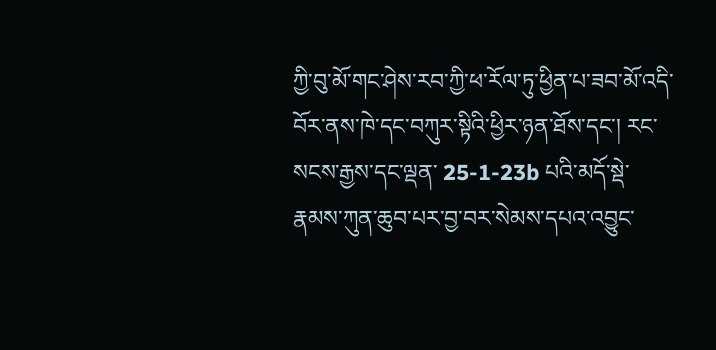ཀྱི་བུ་མོ་གང་ཤེས་རབ་ཀྱི་ཕ་རོལ་ཏུ་ཕྱིན་པ་ཟབ་མོ་འདི་བོར་ནས་ཁེ་དང་བཀུར་སྟིའི་ཕྱིར་ཉན་ཐོས་དང་། རང་སངས་རྒྱས་དང་ལྡན་ 25-1-23b པའི་མདོ་སྡེ་རྣམས་ཀུན་ཆུབ་པར་བྱ་བར་སེམས་དཔའ་འབྱུང་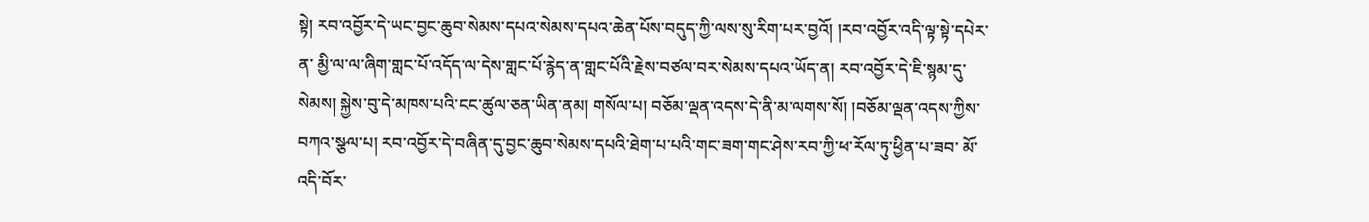སྟེ། རབ་འབྱོར་དེ་ཡང་བྱང་ཆུབ་སེམས་དཔའ་སེམས་དཔའ་ཆེན་པོས་བདུད་ཀྱི་ལས་སུ་རིག་པར་བྱའོ། །རབ་འབྱོར་འདི་ལྟ་སྟེ་དཔེར་ན་ མྱི་ལ་ལ་ཞིག་གླང་པོ་འདོད་ལ་དེས་གླང་པོ་རྙེད་ན་གླང་པོའི་རྗེས་བཙལ་བར་སེམས་དཔའ་ཡོད་ན། རབ་འབྱོར་དེ་ཇི་སྙམ་དུ་སེམས། སྐྱེས་བུ་དེ་མཁས་པའི་ངང་ཚུལ་ཅན་ཡིན་ནམ། གསོལ་པ། བཅོམ་ལྡན་འདས་དེ་ནི་མ་ལགས་སོ། །བཅོམ་ལྡན་འདས་ཀྱིས་བཀའ་སྩལ་པ། རབ་འབྱོར་དེ་བཞིན་དུ་བྱང་ཆུབ་སེམས་དཔའི་ཐེག་པ་པའི་གང་ཟག་གང་ཤེས་རབ་ཀྱི་ཕ་རོལ་ཏུ་ཕྱིན་པ་ཟབ་ མོ་འདི་བོར་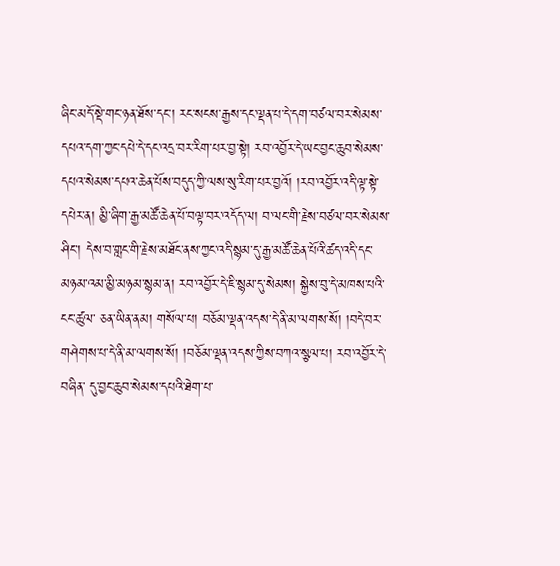ཞིང་མདོ་སྡེ་གང་ཉན་ཐོས་དང་། རང་སངས་རྒྱས་དང་ལྡན་པ་དེ་དག་བཙལ་བར་སེམས་དཔའ་དག་ཀྱང་དཔེ་དེ་དང་འདྲ་བར་རིག་པར་བྱ་སྟེ། རབ་འབྱོར་དེ་ཡང་བྱང་ཆུབ་སེམས་ དཔའ་སེམས་དཔའ་ཆེན་པོས་བདུད་ཀྱི་ལས་སུ་རིག་པར་བྱའོ། །རབ་འབྱོར་འདི་ལྟ་སྟེ་དཔེར་ན། མྱི་ཞིག་རྒྱ་མཚོ་ཆེན་པོ་བལྟ་བར་འདོད་ལ། བ་ལང་གི་རྗེས་བཙལ་བར་སེམས་ ཤིང་། དེས་བ་གླང་གི་རྗེས་མཐོང་ནས་ཀྱང་འདི་སྙམ་དུ་རྒྱ་མཚོ་ཆེན་པོའི་ཚད་འདི་དང་མཉམ་འམ་མྱི་མཉམ་སྙམ་ན། རབ་འབྱོར་དེ་ཇི་སྙམ་དུ་སེམས། སྐྱེས་བུ་དེ་མཁས་པའི་ངང་ཚུལ་ ཅན་ཡིན་ནམ། གསོལ་པ། བཅོམ་ལྡན་འདས་དེ་ནི་མ་ལགས་སོ། །བདེ་བར་གཤེགས་པ་དེ་ནི་མ་ལགས་སོ། །བཅོམ་ལྡན་འདས་ཀྱིས་བཀའ་སྩལ་པ། རབ་འབྱོར་དེ་བཞིན་ དུ་བྱང་ཆུབ་སེམས་དཔའི་ཐེག་པ་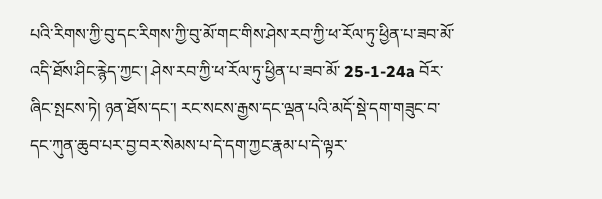པའི་རིགས་ཀྱི་བུ་དང་རིགས་ཀྱི་བུ་མོ་གང་གིས་ཤེས་རབ་ཀྱི་ཕ་རོལ་ཏུ་ཕྱིན་པ་ཟབ་མོ་འདི་ཐོས་ཤིང་རྙེད་ཀྱང་། ཤེས་རབ་ཀྱི་ཕ་རོལ་ཏུ་ཕྱིན་པ་ཟབ་མོ་ 25-1-24a བོར་ཞིང་སྤངས་ཏེ། ཉན་ཐོས་དང་། རང་སངས་རྒྱས་དང་ལྡན་པའི་མདོ་སྡེ་དག་གཟུང་བ་དང་ཀུན་ཆུབ་པར་བྱ་བར་སེམས་པ་དེ་དག་ཀྱང་རྣམ་པ་དེ་ལྟར་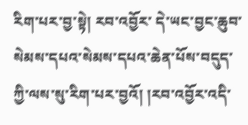རིག་པར་བྱ་སྟེ། རབ་འབྱོར་ དེ་ཡང་བྱང་ཆུབ་སེམས་དཔའ་སེམས་དཔའ་ཆེན་པོས་བདུད་ཀྱི་ལས་སུ་རིག་པར་བྱའོ། །རབ་འབྱོར་འདི་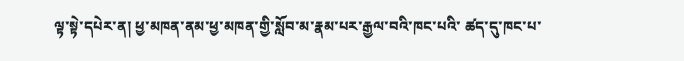ལྟ་སྟེ་དཔེར་ན། ཕྱ་མཁན་ནམ་ཕྱ་མཁན་གྱི་སློབ་མ་རྣམ་པར་རྒྱལ་བའི་ཁང་པའི་ ཚད་དུ་ཁང་པ་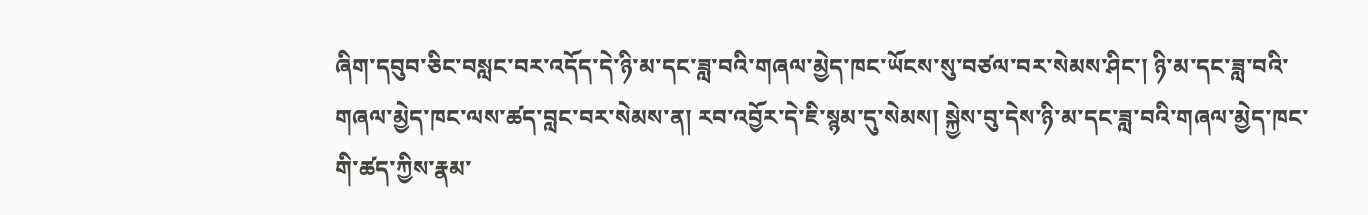ཞིག་དབུབ་ཅིང་བསླང་བར་འདོད་དེ་ཉི་མ་དང་ཟླ་བའི་གཞལ་མྱེད་ཁང་ཡོངས་སུ་བཙལ་བར་སེམས་ཤིང་། ཉི་མ་དང་ཟླ་བའི་གཞལ་མྱེད་ཁང་ལས་ཚད་བླང་བར་སེམས་ན། རབ་འབྱོར་དེ་ཇི་སྙམ་དུ་སེམས། སྐྱེས་བུ་དེས་ཉི་མ་དང་ཟླ་བའི་གཞལ་མྱེད་ཁང་གི་ཚད་ཀྱིས་རྣམ་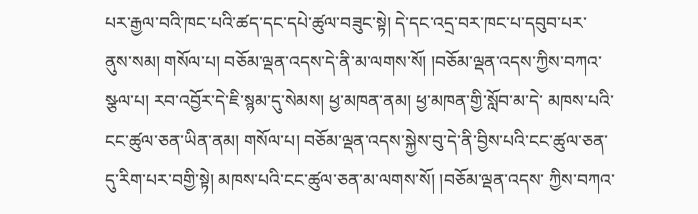པར་རྒྱལ་བའི་ཁང་པའི་ཚད་དང་དཔེ་ཚུལ་བཟུང་སྟེ། དེ་དང་འདྲ་བར་ཁང་པ་དབུབ་པར་ ནུས་སམ། གསོལ་པ། བཅོམ་ལྡན་འདས་དེ་ནི་མ་ལགས་སོ། །བཅོམ་ལྡན་འདས་ཀྱིས་བཀའ་སྩལ་པ། རབ་འབྱོར་དེ་ཇི་སྙམ་དུ་སེམས། ཕྱ་མཁན་ནམ། ཕྱ་མཁན་གྱི་སློབ་མ་དེ་ མཁས་པའི་ངང་ཚུལ་ཅན་ཡིན་ནམ། གསོལ་པ། བཅོམ་ལྡན་འདས་སྐྱེས་བུ་དེ་ནི་བྱིས་པའི་ངང་ཚུལ་ཅན་དུ་རིག་པར་བགྱི་སྟེ། མཁས་པའི་ངང་ཚུལ་ཅན་མ་ལགས་སོ། །བཅོམ་ལྡན་འདས་ ཀྱིས་བཀའ་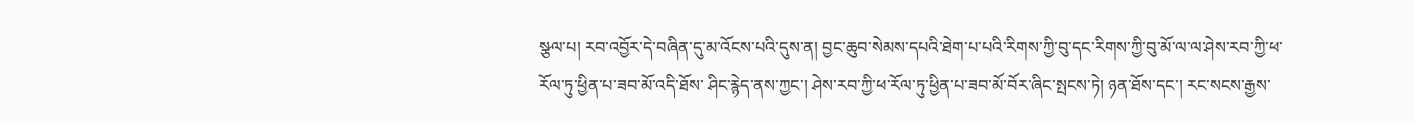སྩལ་པ། རབ་འབྱོར་དེ་བཞིན་དུ་མ་འོངས་པའི་དུས་ན། བྱང་ཆུབ་སེམས་དཔའི་ཐེག་པ་པའི་རིགས་ཀྱི་བུ་དང་རིགས་ཀྱི་བུ་མོ་ལ་ལ་ཤེས་རབ་ཀྱི་ཕ་རོལ་ཏུ་ཕྱིན་པ་ཟབ་མོ་འདི་ཐོས་ ཤིང་རྙེད་ནས་ཀྱང་། ཤེས་རབ་ཀྱི་ཕ་རོལ་ཏུ་ཕྱིན་པ་ཟབ་མོ་བོར་ཞིང་སྤངས་ཏེ། ཉན་ཐོས་དང་། རང་སངས་རྒྱས་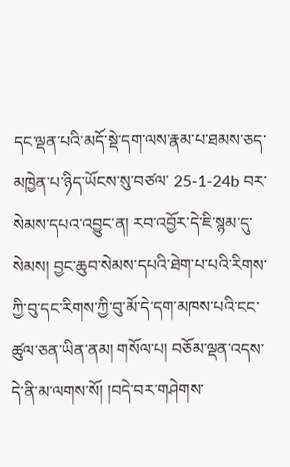དང་ལྡན་པའི་མདོ་སྡེ་དག་ལས་རྣམ་པ་ཐམས་ཅད་མཁྱེན་པ་ཉིད་ཡོངས་སུ་བཙལ་ 25-1-24b བར་སེམས་དཔའ་འབྱུང་ན། རབ་འབྱོར་དེ་ཇི་སྙམ་དུ་སེམས། བྱང་ཆུབ་སེམས་དཔའི་ཐེག་པ་པའི་རིགས་ཀྱི་བུ་དང་རིགས་ཀྱི་བུ་མོ་དེ་དག་མཁས་པའི་ངང་ཚུལ་ཅན་ཡིན་ནམ། གསོལ་པ། བཅོམ་ལྡན་འདས་དེ་ནི་མ་ལགས་སོ། །བདེ་བར་གཤེགས་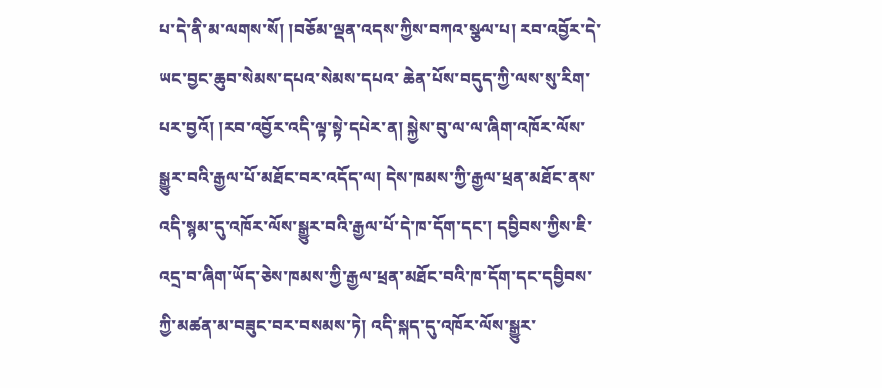པ་དེ་ནི་མ་ལགས་སོ། །བཅོམ་ལྡན་འདས་ཀྱིས་བཀའ་སྩལ་པ། རབ་འབྱོར་དེ་ཡང་བྱང་ཆུབ་སེམས་དཔའ་སེམས་དཔའ་ ཆེན་པོས་བདུད་ཀྱི་ལས་སུ་རིག་པར་བྱའོ། །རབ་འབྱོར་འདི་ལྟ་སྟེ་དཔེར་ན། སྐྱེས་བུ་ལ་ལ་ཞིག་འཁོར་ལོས་སྒྱུར་བའི་རྒྱལ་པོ་མཐོང་བར་འདོད་ལ། དེས་ཁམས་ཀྱི་རྒྱལ་ཕྲན་མཐོང་ནས་ འདི་སྙམ་དུ་འཁོར་ལོས་སྒྱུར་བའི་རྒྱལ་པོ་དེ་ཁ་དོག་དང་། དབྱིབས་ཀྱིས་ཇི་འདྲ་བ་ཞིག་ཡོད་ཅེས་ཁམས་ཀྱི་རྒྱལ་ཕྲན་མཐོང་བའི་ཁ་དོག་དང་དབྱིབས་ཀྱི་མཚན་མ་བཟུང་བར་བསམས་ཏེ། འདི་སྐད་དུ་འཁོར་ལོས་སྒྱུར་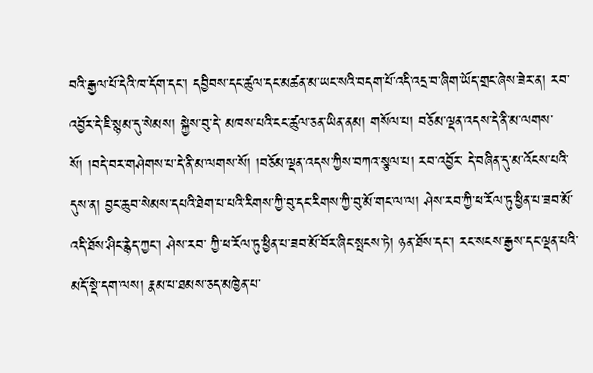བའི་རྒྱལ་པོ་དེའི་ཁ་དོག་དང་། དབྱིབས་དང་ཚུལ་དང་མཚན་མ་ཡང་སའི་བདག་པོ་འདི་འདྲ་བ་ཞིག་ཡོད་གྲང་ཞེས་ཟེར་ན། རབ་འབྱོར་དེ་ཇི་སྙམ་དུ་སེམས། སྐྱེས་བུ་དེ་ མཁས་པའི་ངང་ཚུལ་ཅན་ཡིན་ནམ། གསོལ་པ། བཅོམ་ལྡན་འདས་དེ་ནི་མ་ལགས་སོ། །བདེ་བར་གཤེགས་པ་དེ་ནི་མ་ལགས་སོ། །བཅོམ་ལྡན་འདས་ཀྱིས་བཀའ་སྩལ་པ། རབ་འབྱོར་ དེ་བཞིན་དུ་མ་འོངས་པའི་དུས་ན། བྱང་ཆུབ་སེམས་དཔའི་ཐེག་པ་པའི་རིགས་ཀྱི་བུ་དང་རིགས་ཀྱི་བུ་མོ་གང་ལ་ལ། ཤེས་རབ་ཀྱི་ཕ་རོལ་ཏུ་ཕྱིན་པ་ཟབ་མོ་འདི་ཐོས་ཤིང་རྙེད་ཀྱང་། ཤེས་རབ་ ཀྱི་ཕ་རོལ་ཏུ་ཕྱིན་པ་ཟབ་མོ་བོར་ཞིང་སྤངས་ཏེ། ཉན་ཐོས་དང་། རང་སངས་རྒྱས་དང་ལྡན་པའི་མདོ་སྡེ་དག་ལས། རྣམ་པ་ཐམས་ཅད་མཁྱེན་པ་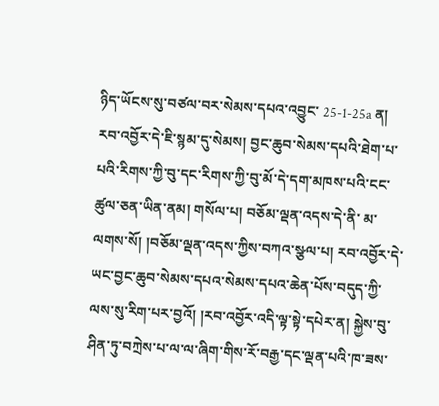ཉིད་ཡོངས་སུ་བཙལ་བར་སེམས་དཔའ་འབྱུང་ 25-1-25a ན། རབ་འབྱོར་དེ་ཇི་སྙམ་དུ་སེམས། བྱང་ཆུབ་སེམས་དཔའི་ཐེག་པ་པའི་རིགས་ཀྱི་བུ་དང་རིགས་ཀྱི་བུ་མོ་དེ་དག་མཁས་པའི་ངང་ཚུལ་ཅན་ཡིན་ནམ། གསོལ་པ། བཅོམ་ལྡན་འདས་དེ་ནི་ མ་ལགས་སོ། །བཅོམ་ལྡན་འདས་ཀྱིས་བཀའ་སྩལ་པ། རབ་འབྱོར་དེ་ཡང་བྱང་ཆུབ་སེམས་དཔའ་སེམས་དཔའ་ཆེན་པོས་བདུད་ཀྱི་ལས་སུ་རིག་པར་བྱའོ། །རབ་འབྱོར་འདི་ལྟ་སྟེ་དཔེར་ན། སྐྱེས་བུ་ཤིན་ཏུ་བཀྲེས་པ་ལ་ལ་ཞིག་གིས་རོ་བརྒྱ་དང་ལྡན་པའི་ཁ་ཟས་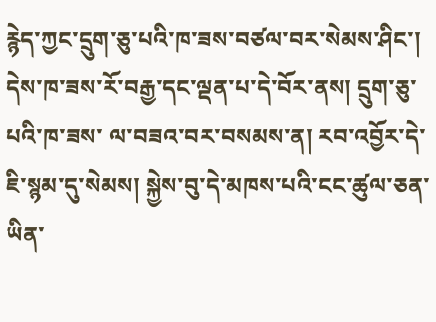རྙེད་ཀྱང་དྲུག་ཅུ་པའི་ཁ་ཟས་བཙལ་བར་སེམས་ཤིང་། དེས་ཁ་ཟས་རོ་བརྒྱ་དང་ལྡན་པ་དེ་བོར་ནས། དྲུག་ཅུ་པའི་ཁ་ཟས་ ལ་བཟའ་བར་བསམས་ན། རབ་འབྱོར་དེ་ཇི་སྙམ་དུ་སེམས། སྐྱེས་བུ་དེ་མཁས་པའི་ངང་ཚུལ་ཅན་ཡིན་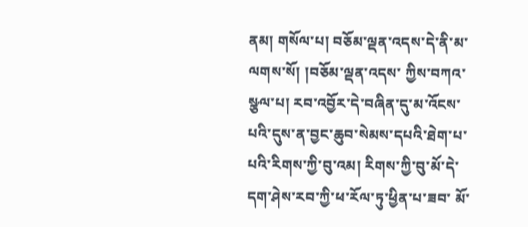ནམ། གསོལ་པ། བཅོམ་ལྡན་འདས་དེ་ནི་མ་ལགས་སོ། །བཅོམ་ལྡན་འདས་ ཀྱིས་བཀའ་སྩལ་པ། རབ་འབྱོར་དེ་བཞིན་དུ་མ་འོངས་པའི་དུས་ན་བྱང་ཆུབ་སེམས་དཔའི་ཐེག་པ་པའི་རིགས་ཀྱི་བུ་འམ། རིགས་ཀྱི་བུ་མོ་དེ་དག་ཤེས་རབ་ཀྱི་ཕ་རོལ་ཏུ་ཕྱིན་པ་ཟབ་ མོ་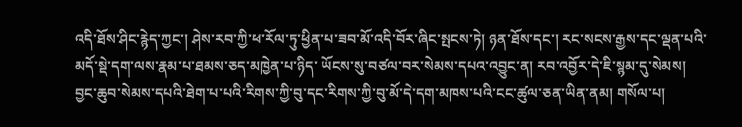འདི་ཐོས་ཤིང་རྙེད་ཀྱང་། ཤེས་རབ་ཀྱི་ཕ་རོལ་ཏུ་ཕྱིན་པ་ཟབ་མོ་འདི་བོར་ཞིང་སྤངས་ཏེ། ཉན་ཐོས་དང་། རང་སངས་རྒྱས་དང་ལྡན་པའི་མདོ་སྡེ་དག་ལས་རྣམ་པ་ཐམས་ཅད་མཁྱེན་པ་ཉིད་ ཡོངས་སུ་བཙལ་བར་སེམས་དཔའ་འབྱུང་ན། རབ་འབྱོར་དེ་ཇི་སྙམ་དུ་སེམས། བྱང་ཆུབ་སེམས་དཔའི་ཐེག་པ་པའི་རིགས་ཀྱི་བུ་དང་རིགས་ཀྱི་བུ་མོ་དེ་དག་མཁས་པའི་ངང་ཚུལ་ཅན་ཡིན་ནམ། གསོལ་པ།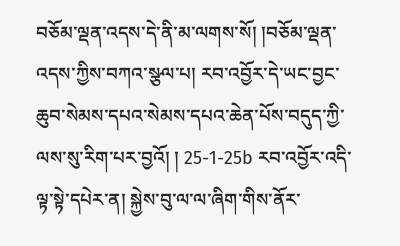བཅོམ་ལྡན་འདས་དེ་ནི་མ་ལགས་སོ། །བཅོམ་ལྡན་འདས་ཀྱིས་བཀའ་སྩལ་པ། རབ་འབྱོར་དེ་ཡང་བྱང་ཆུབ་སེམས་དཔའ་སེམས་དཔའ་ཆེན་པོས་བདུད་ཀྱི་ལས་སུ་རིག་པར་བྱའོ། ། 25-1-25b རབ་འབྱོར་འདི་ལྟ་སྟེ་དཔེར་ན། སྐྱེས་བུ་ལ་ལ་ཞིག་གིས་ནོར་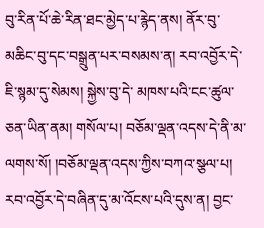བུ་རིན་པོ་ཆེ་རིན་ཐང་མྱེད་པ་རྙེད་ནས། ནོར་བུ་མཆིང་བུ་དང་བསྒྲུན་པར་བསམས་ན། རབ་འབྱོར་དེ་ཇི་སྙམ་དུ་སེམས། སྐྱེས་བུ་དེ་ མཁས་པའི་ངང་ཚུལ་ཅན་ཡིན་ནམ། གསོལ་པ། བཅོམ་ལྡན་འདས་དེ་ནི་མ་ལགས་སོ། །བཅོམ་ལྡན་འདས་ཀྱིས་བཀའ་སྩལ་པ། རབ་འབྱོར་དེ་བཞིན་དུ་མ་འོངས་པའི་དུས་ན། བྱང་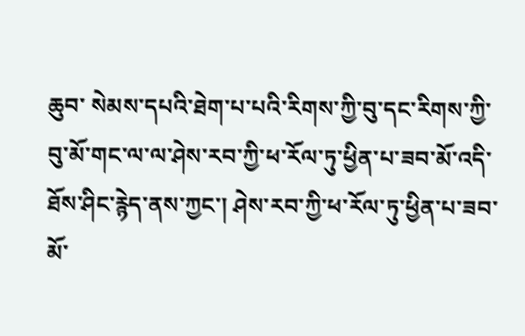ཆུབ་ སེམས་དཔའི་ཐེག་པ་པའི་རིགས་ཀྱི་བུ་དང་རིགས་ཀྱི་བུ་མོ་གང་ལ་ལ་ཤེས་རབ་ཀྱི་ཕ་རོལ་ཏུ་ཕྱིན་པ་ཟབ་མོ་འདི་ཐོས་ཤིང་རྙེད་ནས་ཀྱང་། ཤེས་རབ་ཀྱི་ཕ་རོལ་ཏུ་ཕྱིན་པ་ཟབ་མོ་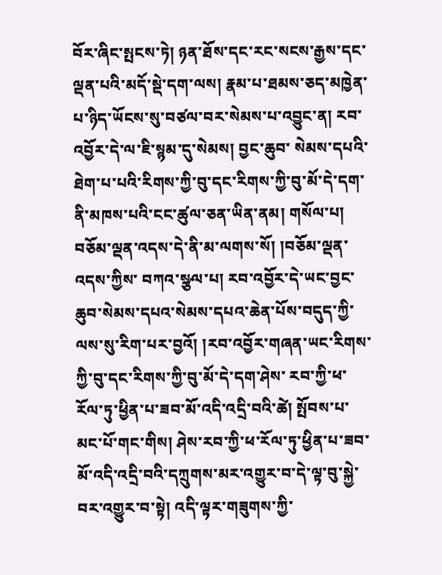བོར་ཞིང་སྤངས་ཏེ། ཉན་ཐོས་དང་རང་སངས་རྒྱས་དང་ལྡན་པའི་མདོ་སྡེ་དག་ལས། རྣམ་པ་ཐམས་ཅད་མཁྱེན་པ་ཉིད་ཡོངས་སུ་བཙལ་བར་སེམས་པ་འབྱུང་ན། རབ་འབྱོར་དེ་ལ་ཇི་སྙམ་དུ་སེམས། བྱང་ཆུབ་ སེམས་དཔའི་ཐེག་པ་པའི་རིགས་ཀྱི་བུ་དང་རིགས་ཀྱི་བུ་མོ་དེ་དག་ནི་མཁས་པའི་ངང་ཚུལ་ཅན་ཡིན་ནམ། གསོལ་པ། བཅོམ་ལྡན་འདས་དེ་ནི་མ་ལགས་སོ། །བཅོམ་ལྡན་འདས་ཀྱིས་ བཀའ་སྩལ་པ། རབ་འབྱོར་དེ་ཡང་བྱང་ཆུབ་སེམས་དཔའ་སེམས་དཔའ་ཆེན་པོས་བདུད་ཀྱི་ལས་སུ་རིག་པར་བྱའོ། །རབ་འབྱོར་གཞན་ཡང་རིགས་ཀྱི་བུ་དང་རིགས་ཀྱི་བུ་མོ་དེ་དག་ཤེས་ རབ་ཀྱི་ཕ་རོལ་ཏུ་ཕྱིན་པ་ཟབ་མོ་འདི་འདྲི་བའི་ཚེ། སྤོབས་པ་མང་པོ་གང་གིས། ཤེས་རབ་ཀྱི་ཕ་རོལ་ཏུ་ཕྱིན་པ་ཟབ་མོ་འདི་འདྲི་བའི་དཀྲུགས་མར་འགྱུར་བ་དེ་ལྟ་བུ་སྐྱེ་བར་འགྱུར་བ་སྟེ། འདི་ལྟར་གཟུགས་ཀྱི་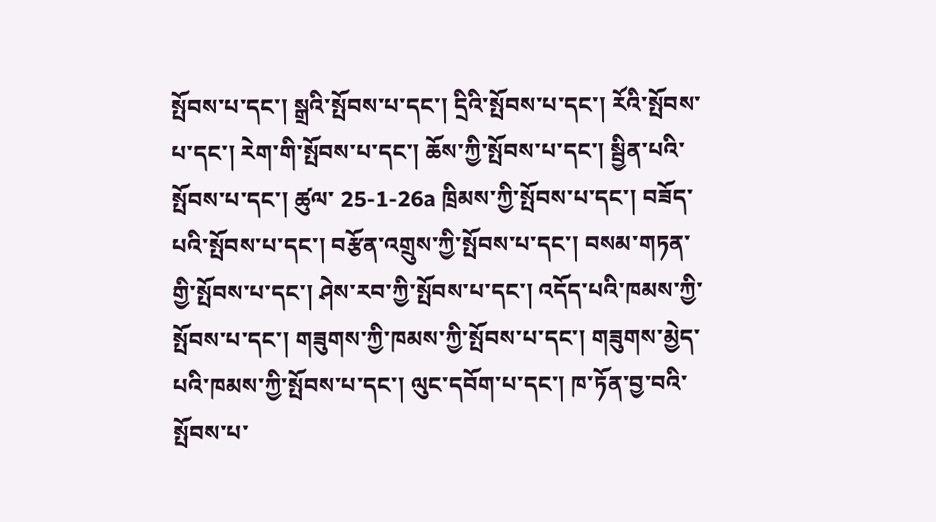སྤོབས་པ་དང་། སྒྲའི་སྤོབས་པ་དང་། དྲིའི་སྤོབས་པ་དང་། རོའི་སྤོབས་པ་དང་། རེག་གི་སྤོབས་པ་དང་། ཆོས་ཀྱི་སྤོབས་པ་དང་། སྦྱིན་པའི་སྤོབས་པ་དང་། ཚུལ་ 25-1-26a ཁྲིམས་ཀྱི་སྤོབས་པ་དང་། བཟོད་པའི་སྤོབས་པ་དང་། བརྩོན་འགྲུས་ཀྱི་སྤོབས་པ་དང་། བསམ་གཏན་གྱི་སྤོབས་པ་དང་། ཤེས་རབ་ཀྱི་སྤོབས་པ་དང་། འདོད་པའི་ཁམས་ཀྱི་ སྤོབས་པ་དང་། གཟུགས་ཀྱི་ཁམས་ཀྱི་སྤོབས་པ་དང་། གཟུགས་མྱེད་པའི་ཁམས་ཀྱི་སྤོབས་པ་དང་། ལུང་དབོག་པ་དང་། ཁ་ཏོན་བྱ་བའི་སྤོབས་པ་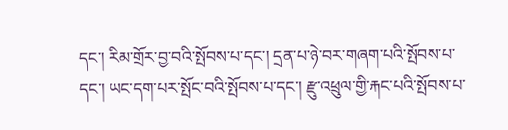དང་། རིམ་གྲོར་བྱ་བའི་སྤོབས་པ་དང་། དྲན་པ་ཉེ་བར་གཞག་པའི་སྤོབས་པ་དང་། ཡང་དག་པར་སྤོང་བའི་སྤོབས་པ་དང་། རྫུ་འཕྲུལ་གྱི་རྐང་པའི་སྤོབས་པ་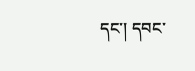དང་། དབང་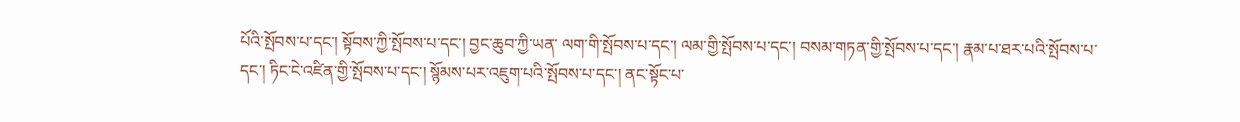པོའི་སྤོབས་པ་དང་། སྟོབས་ཀྱི་སྤོབས་པ་དང་། བྱང་ཆུབ་ཀྱི་ཡན་ ལག་གི་སྤོབས་པ་དང་། ལམ་གྱི་སྤོབས་པ་དང་། བསམ་གཏན་གྱི་སྤོབས་པ་དང་། རྣམ་པ་ཐར་པའི་སྤོབས་པ་དང་། ཏིང་ངེ་འཛིན་གྱི་སྤོབས་པ་དང་། སྙོམས་པར་འཇུག་པའི་སྤོབས་པ་དང་། ནང་སྟོང་པ་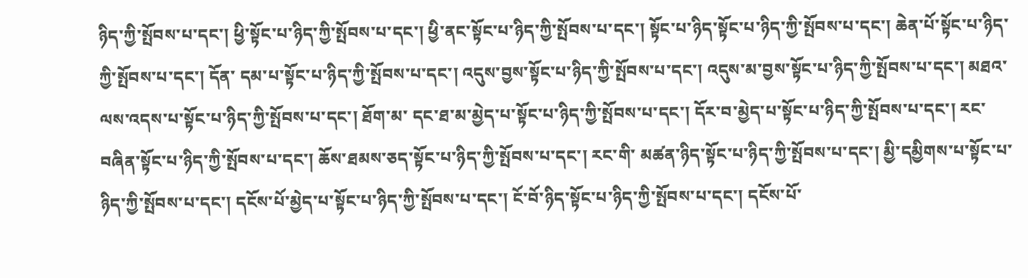ཉིད་ཀྱི་སྤོབས་པ་དང་། ཕྱི་སྟོང་པ་ཉིད་ཀྱི་སྤོབས་པ་དང་། ཕྱི་ནང་སྟོང་པ་ཉིད་ཀྱི་སྤོབས་པ་དང་། སྟོང་པ་ཉིད་སྟོང་པ་ཉིད་ཀྱི་སྤོབས་པ་དང་། ཆེན་པོ་སྟོང་པ་ཉིད་ཀྱི་སྤོབས་པ་དང་། དོན་ དམ་པ་སྟོང་པ་ཉིད་ཀྱི་སྤོབས་པ་དང་། འདུས་བྱས་སྟོང་པ་ཉིད་ཀྱི་སྤོབས་པ་དང་། འདུས་མ་བྱས་སྟོང་པ་ཉིད་ཀྱི་སྤོབས་པ་དང་། མཐའ་ལས་འདས་པ་སྟོང་པ་ཉིད་ཀྱི་སྤོབས་པ་དང་། ཐོག་མ་ དང་ཐ་མ་མྱེད་པ་སྟོང་པ་ཉིད་ཀྱི་སྤོབས་པ་དང་། དོར་བ་མྱེད་པ་སྟོང་པ་ཉིད་ཀྱི་སྤོབས་པ་དང་། རང་བཞིན་སྟོང་པ་ཉིད་ཀྱི་སྤོབས་པ་དང་། ཆོས་ཐམས་ཅད་སྟོང་པ་ཉིད་ཀྱི་སྤོབས་པ་དང་། རང་གི་ མཚན་ཉིད་སྟོང་པ་ཉིད་ཀྱི་སྤོབས་པ་དང་། མྱི་དམྱིགས་པ་སྟོང་པ་ཉིད་ཀྱི་སྤོབས་པ་དང་། དངོས་པོ་མྱེད་པ་སྟོང་པ་ཉིད་ཀྱི་སྤོབས་པ་དང་། ངོ་བོ་ཉིད་སྟོང་པ་ཉིད་ཀྱི་སྤོབས་པ་དང་། དངོས་པོ་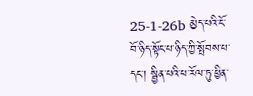25-1-26b མྱེད་པའི་ངོ་བོ་ཉིད་སྟོང་པ་ཉིད་ཀྱི་སྤོབས་པ་དང་། སྦྱིན་པའི་ཕ་རོལ་ཏུ་ཕྱིན་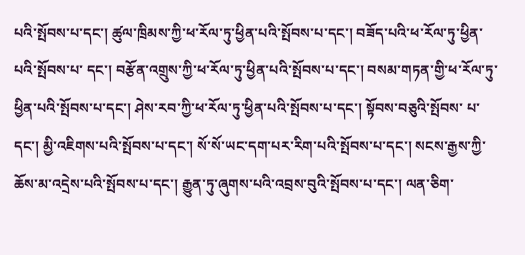པའི་སྤོབས་པ་དང་། ཚུལ་ཁྲིམས་ཀྱི་ཕ་རོལ་ཏུ་ཕྱིན་པའི་སྤོབས་པ་དང་། བཟོད་པའི་ཕ་རོལ་ཏུ་ཕྱིན་པའི་སྤོབས་པ་ དང་། བརྩོན་འགྲུས་ཀྱི་ཕ་རོལ་ཏུ་ཕྱིན་པའི་སྤོབས་པ་དང་། བསམ་གཏན་གྱི་ཕ་རོལ་ཏུ་ཕྱིན་པའི་སྤོབས་པ་དང་། ཤེས་རབ་ཀྱི་ཕ་རོལ་ཏུ་ཕྱིན་པའི་སྤོབས་པ་དང་། སྟོབས་བཅུའི་སྤོབས་ པ་དང་། མྱི་འཇིགས་པའི་སྤོབས་པ་དང་། སོ་སོ་ཡང་དག་པར་རིག་པའི་སྤོབས་པ་དང་། སངས་རྒྱས་ཀྱི་ཆོས་མ་འདྲེས་པའི་སྤོབས་པ་དང་། རྒྱུན་ཏུ་ཞུགས་པའི་འབྲས་བུའི་སྤོབས་པ་དང་། ལན་ཅིག་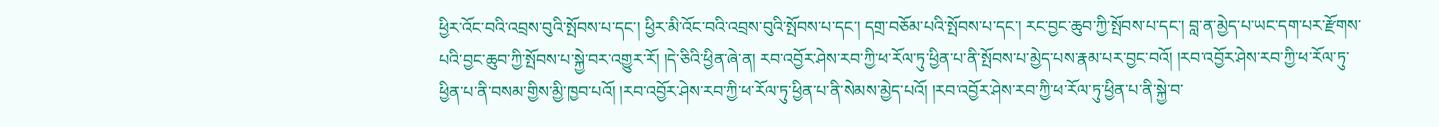ཕྱིར་འོང་བའི་འབྲས་བུའི་སྤོབས་པ་དང་། ཕྱིར་མི་འོང་བའི་འབྲས་བུའི་སྤོབས་པ་དང་། དགྲ་བཅོམ་པའི་སྤོབས་པ་དང་། རང་བྱང་ཆུབ་ཀྱི་སྤོབས་པ་དང་། བླ་ན་མྱེད་པ་ཡང་དག་པར་རྫོགས་ པའི་བྱང་ཆུབ་ཀྱི་སྤོབས་པ་སྐྱེ་བར་འགྱུར་རོ། །དེ་ཅིའི་ཕྱིན་ཞེ་ན། རབ་འབྱོར་ཤེས་རབ་ཀྱི་ཕ་རོལ་ཏུ་ཕྱིན་པ་ནི་སྤོབས་པ་མྱེད་པས་རྣམ་པར་བྱང་བའོ། །རབ་འབྱོར་ཤེས་རབ་ཀྱི་ཕ་རོལ་ཏུ་ ཕྱིན་པ་ནི་བསམ་གྱིས་མྱི་ཁྱབ་པའོ། །རབ་འབྱོར་ཤེས་རབ་ཀྱི་ཕ་རོལ་ཏུ་ཕྱིན་པ་ནི་སེམས་མྱེད་པའོ། །རབ་འབྱོར་ཤེས་རབ་ཀྱི་ཕ་རོལ་ཏུ་ཕྱིན་པ་ནི་སྐྱེ་བ་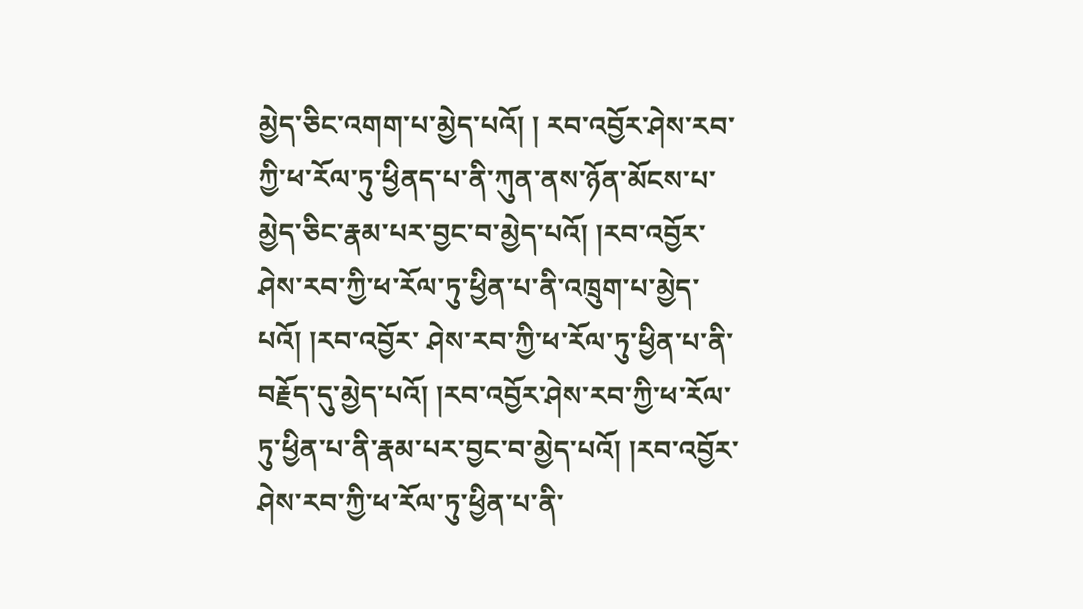མྱེད་ཅིང་འགག་པ་མྱེད་པའོ། ། རབ་འབྱོར་ཤེས་རབ་ཀྱི་ཕ་རོལ་ཏུ་ཕྱིནད་པ་ནི་ཀུན་ནས་ཉོན་མོངས་པ་མྱེད་ཅིང་རྣམ་པར་བྱང་བ་མྱེད་པའོ། །རབ་འབྱོར་ཤེས་རབ་ཀྱི་ཕ་རོལ་ཏུ་ཕྱིན་པ་ནི་འཁྲུག་པ་མྱེད་པའོ། །རབ་འབྱོར་ ཤེས་རབ་ཀྱི་ཕ་རོལ་ཏུ་ཕྱིན་པ་ནི་བརྗོད་དུ་མྱེད་པའོ། །རབ་འབྱོར་ཤེས་རབ་ཀྱི་ཕ་རོལ་ཏུ་ཕྱིན་པ་ནི་རྣམ་པར་བྱང་བ་མྱེད་པའོ། །རབ་འབྱོར་ཤེས་རབ་ཀྱི་ཕ་རོལ་ཏུ་ཕྱིན་པ་ནི་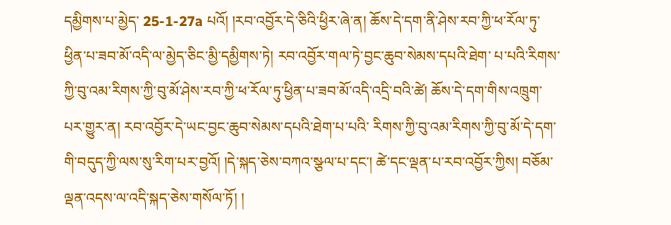དམྱིགས་པ་མྱེད་ 25-1-27a པའོ། །རབ་འབྱོར་དེ་ཅིའི་ཕྱིར་ཞེ་ན། ཆོས་དེ་དག་ནི་ཤེས་རབ་ཀྱི་ཕ་རོལ་ཏུ་ཕྱིན་པ་ཟབ་མོ་འདི་ལ་མྱེད་ཅིང་མྱི་དམྱིགས་ཏེ། རབ་འབྱོར་གལ་ཏེ་བྱང་ཆུབ་སེམས་དཔའི་ཐེག་ པ་པའི་རིགས་ཀྱི་བུ་འམ་རིགས་ཀྱི་བུ་མོ་ཤེས་རབ་ཀྱི་ཕ་རོལ་ཏུ་ཕྱིན་པ་ཟབ་མོ་འདི་འདྲི་བའི་ཚེ། ཆོས་དེ་དག་གིས་འཁྲུག་པར་གྱུར་ན། རབ་འབྱོར་དེ་ཡང་བྱང་ཆུབ་སེམས་དཔའི་ཐེག་པ་པའི་ རིགས་ཀྱི་བུ་འམ་རིགས་ཀྱི་བུ་མོ་དེ་དག་གི་བདུད་ཀྱི་ལས་སུ་རིག་པར་བྱའོ། །དེ་སྐད་ཅེས་བཀའ་སྩལ་པ་དང་། ཚེ་དང་ལྡན་པ་རབ་འབྱོར་ཀྱིས། བཅོམ་ལྡན་འདས་ལ་འདི་སྐད་ཅེས་གསོལ་ཏོ། །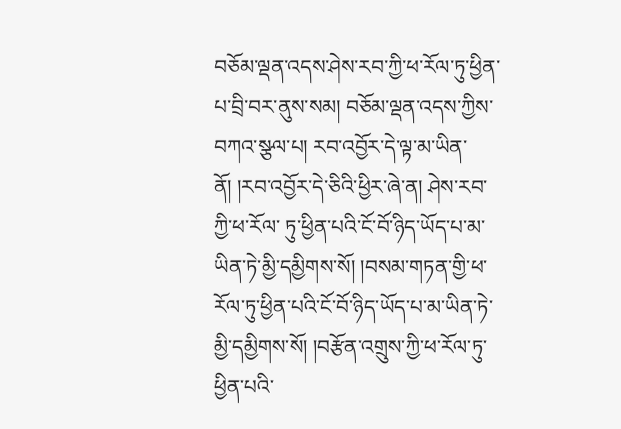བཅོམ་ལྡན་འདས་ཤེས་རབ་ཀྱི་ཕ་རོལ་ཏུ་ཕྱིན་པ་བྲི་བར་ནུས་སམ། བཅོམ་ལྡན་འདས་ཀྱིས་བཀའ་སྩལ་པ། རབ་འབྱོར་དེ་ལྟ་མ་ཡིན་ནོ། །རབ་འབྱོར་དེ་ཅིའི་ཕྱིར་ཞེ་ན། ཤེས་རབ་ཀྱི་ཕ་རོལ་ ཏུ་ཕྱིན་པའི་ངོ་བོ་ཉིད་ཡོད་པ་མ་ཡིན་ཏེ་མྱི་དམྱིགས་སོ། །བསམ་གཏན་གྱི་ཕ་རོལ་ཏུ་ཕྱིན་པའི་ངོ་བོ་ཉིད་ཡོད་པ་མ་ཡིན་ཏེ་མྱི་དམྱིགས་སོ། །བརྩོན་འགྲུས་ཀྱི་ཕ་རོལ་ཏུ་ཕྱིན་པའི་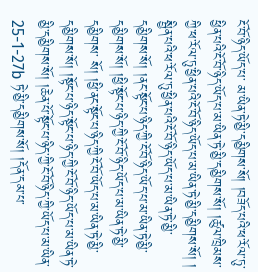ངོ་བོ་ཉིད་ཡོད་པ་ མ་ཡིན་ཏེ་མྱི་དམྱིགས་སོ། །བཟོད་པའི་ཕ་རོལ་ཏུ་ཕྱིན་པའི་ངོ་བོ་ཉིད་ཡོད་པ་མ་ཡིན་ཏེ་མྱི་དམྱིགས་སོ། །ཚུལ་ཁྲིམས་ཀྱི་ཕ་རོལ་ཏུ་ཕྱིན་པའི་ངོ་བོ་ཉིད་ཡོད་པ་མ་ཡིན་ཏེ་མྱི་དམྱིགས་སོ། ། སྦྱིན་པའི་ཕ་རོལ་ཏུ་ཕྱིན་པའི་ངོ་བོ་ཉིད་ཡོད་པ་མ་ཡིན་ཏེ་མྱི་དམྱིགས་སོ། །ནང་སྟོང་པ་ཉིད་ཀྱི་ངོ་བོ་ཉིད་ཡོད་པ་མ་ཡིན་ཏེ་མྱི་དམྱིགས་སོ། །ཕྱི་སྟོང་པ་ཉིད་ཀྱི་ངོ་བོ་ཉིད་ཡོད་པ་མ་ཡིན་ཏེ་མྱི་དམྱིགས་ སོ། །ཕྱི་ནང་སྟོང་པ་ཉིད་ཀྱི་ངོ་བོ་ཡོད་པ་མ་ཡིན་ཏེ་མྱི་དམྱིགས་སོ། །སྟོང་པ་ཉིད་སྟོང་པ་ཉིད་ཀྱི་ངོ་བོ་ཉིད་ཡོད་པ་མ་ཡིན་ཏེ་མྱི་དམྱིགས་སོ། །ཆེན་པོ་སྟོང་པ་ཉིད་ཀྱི་ངོ་བོ་ཉིད་ཀྱི་ཡོད་པ་མ་ཡིན་ 25-1-27b ཏེ་མྱི་དམྱིགས་སོ། །དོན་དམ་པ་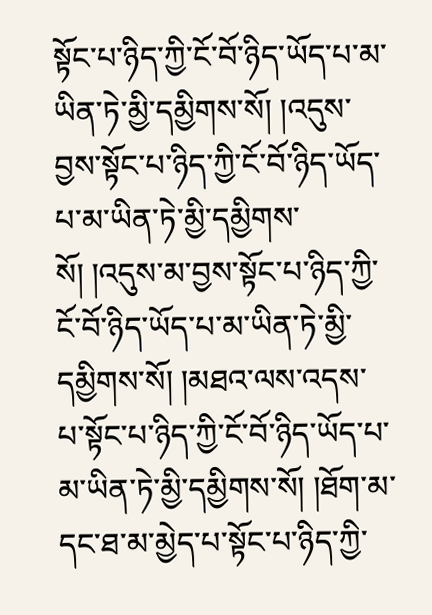སྟོང་པ་ཉིད་ཀྱི་ངོ་བོ་ཉིད་ཡོད་པ་མ་ཡིན་ཏེ་མྱི་དམྱིགས་སོ། །འདུས་བྱས་སྟོང་པ་ཉིད་ཀྱི་ངོ་བོ་ཉིད་ཡོད་པ་མ་ཡིན་ཏེ་མྱི་དམྱིགས་སོ། །འདུས་མ་བྱས་སྟོང་པ་ཉིད་ཀྱི་ ངོ་བོ་ཉིད་ཡོད་པ་མ་ཡིན་ཏེ་མྱི་དམྱིགས་སོ། །མཐའ་ལས་འདས་པ་སྟོང་པ་ཉིད་ཀྱི་ངོ་བོ་ཉིད་ཡོད་པ་མ་ཡིན་ཏེ་མྱི་དམྱིགས་སོ། །ཐོག་མ་དང་ཐ་མ་མྱེད་པ་སྟོང་པ་ཉིད་ཀྱི་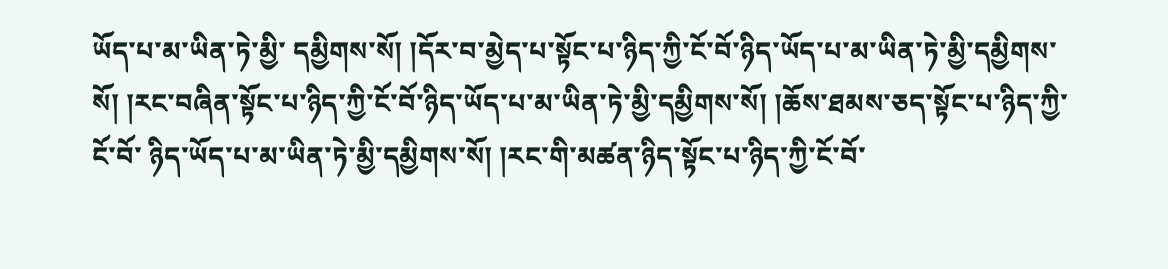ཡོད་པ་མ་ཡིན་ཏེ་མྱི་ དམྱིགས་སོ། །དོར་བ་མྱེད་པ་སྟོང་པ་ཉིད་ཀྱི་ངོ་བོ་ཉིད་ཡོད་པ་མ་ཡིན་ཏེ་མྱི་དམྱིགས་སོ། །རང་བཞིན་སྟོང་པ་ཉིད་ཀྱི་ངོ་བོ་ཉིད་ཡོད་པ་མ་ཡིན་ཏེ་མྱི་དམྱིགས་སོ། །ཆོས་ཐམས་ཅད་སྟོང་པ་ཉིད་ཀྱི་ངོ་བོ་ ཉིད་ཡོད་པ་མ་ཡིན་ཏེ་མྱི་དམྱིགས་སོ། །རང་གི་མཚན་ཉིད་སྟོང་པ་ཉིད་ཀྱི་ངོ་བོ་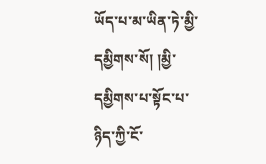ཡོད་པ་མ་ཡིན་ཏེ་མྱི་དམྱིགས་སོ། །མྱི་དམྱིགས་པ་སྟོང་པ་ཉིད་ཀྱི་ངོ་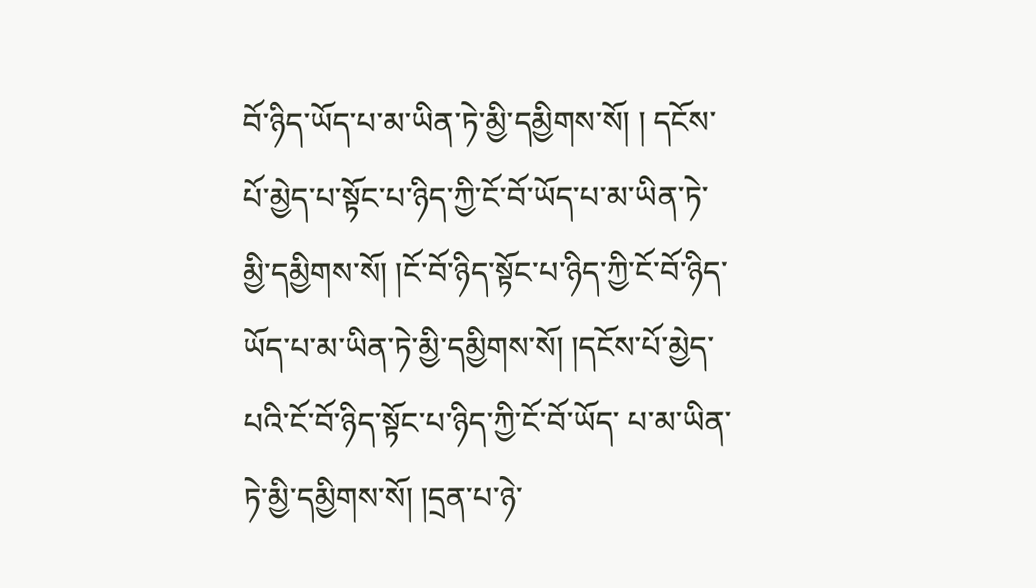བོ་ཉིད་ཡོད་པ་མ་ཡིན་ཏེ་མྱི་དམྱིགས་སོ། ། དངོས་པོ་མྱེད་པ་སྟོང་པ་ཉིད་ཀྱི་ངོ་བོ་ཡོད་པ་མ་ཡིན་ཏེ་མྱི་དམྱིགས་སོ། །ངོ་བོ་ཉིད་སྟོང་པ་ཉིད་ཀྱི་ངོ་བོ་ཉིད་ཡོད་པ་མ་ཡིན་ཏེ་མྱི་དམྱིགས་སོ། །དངོས་པོ་མྱེད་པའི་ངོ་བོ་ཉིད་སྟོང་པ་ཉིད་ཀྱི་ངོ་བོ་ཡོད་ པ་མ་ཡིན་ཏེ་མྱི་དམྱིགས་སོ། །དྲན་པ་ཉེ་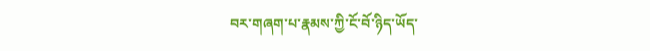བར་གཞག་པ་རྣམས་ཀྱི་ངོ་བོ་ཉིད་ཡོད་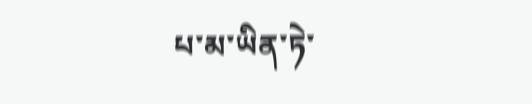པ་མ་ཡིན་ཏེ་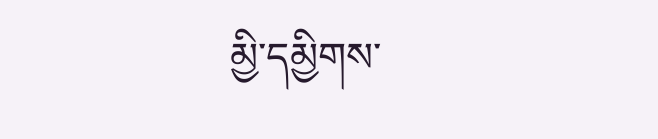མྱི་དམྱིགས་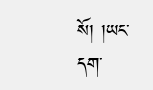སོ། །ཡང་དག་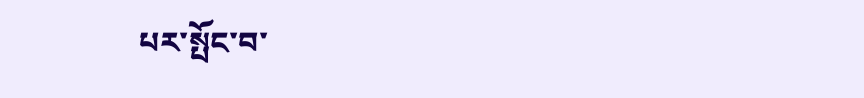པར་སྤོང་བ་